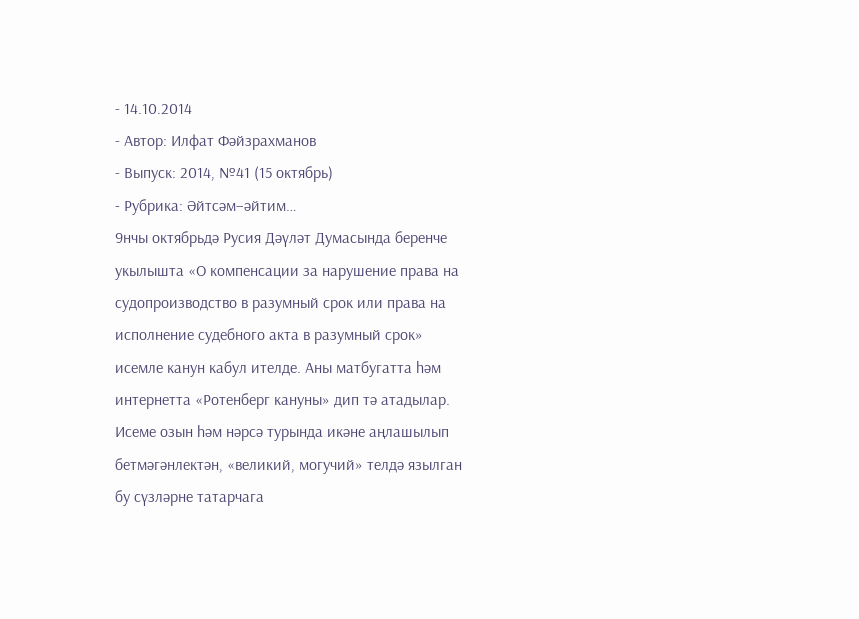- 14.10.2014
- Автор: Илфат Фәйзрахманов
- Выпуск: 2014, №41 (15 октябрь)
- Рубрика: Әйтсәм–әйтим…
9нчы октябрьдә Русия Дәүләт Думасында беренче укылышта «О компенсации за нарушение права на судопроизводство в разумный срок или права на исполнение судебного акта в разумный срок» исемле канун кабул ителде. Аны матбугатта һәм интернетта «Ротенберг кануны» дип тә атадылар. Исеме озын һәм нәрсә турында икәне аңлашылып бетмәгәнлектән, «великий, могучий» телдә язылган бу сүзләрне татарчага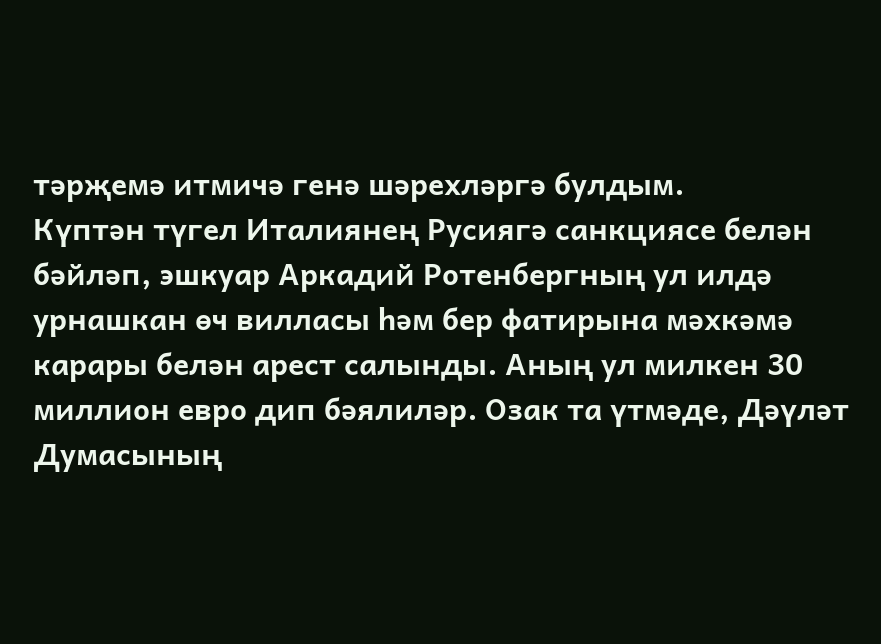тәрҗемә итмичә генә шәрехләргә булдым.
Күптән түгел Италиянең Русиягә санкциясе белән бәйләп, эшкуар Аркадий Ротенбергның ул илдә урнашкан өч вилласы һәм бер фатирына мәхкәмә карары белән арест салынды. Аның ул милкен 30 миллион евро дип бәялиләр. Озак та үтмәде, Дәүләт Думасының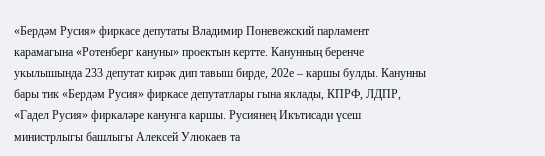«Бердәм Русия» фиркасе депутаты Владимир Поневежский парламент карамагына «Ротенберг кануны» проектын кертте. Канунның беренче укылышында 233 депутат кирәк дип тавыш бирде, 202е – каршы булды. Канунны бары тик «Бердәм Русия» фиркасе депутатлары гына яклады, КПРФ, ЛДПР, «Гадел Русия» фиркаләре канунга каршы. Русиянең Икътисади үсеш министрлыгы башлыгы Алексей Улюкаев та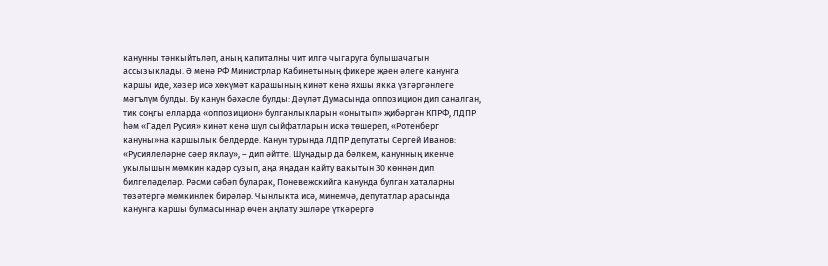канунны тәнкыйтьләп, аның капиталны чит илгә чыгаруга булышачагын ассызыклады. Ә менә РФ Министрлар Кабинетының фикере җәен әлеге канунга каршы иде, хәзер исә хөкүмәт карашының кинәт кенә яхшы якка үзгәргәнлеге мәгълүм булды. Бу канун бәхәсле булды: Дәүләт Думасында оппозицион дип саналган, тик соңгы елларда «оппозицион» булганлыкларын «онытып» җибәргән КПРФ, ЛДПР һәм «Гадел Русия» кинәт кенә шул сыйфатларын искә төшереп, «Ротенберг кануны»на каршылык белдерде. Канун турында ЛДПР депутаты Сергей Иванов: «Русиялеләрне сәер яклау», – дип әйтте. Шуңадыр да бәлкем, канунның икенче укылышын мөмкин кадәр сузып, аңа яңадан кайту вакытын 30 көннән дип билгеләделәр. Рәсми сәбәп буларак, Поневежскийга канунда булган хаталарны төзәтергә мөмкинлек бирәләр. Чынлыкта исә, минемчә, депутатлар арасында канунга каршы булмасыннар өчен аңлату эшләре үткәрергә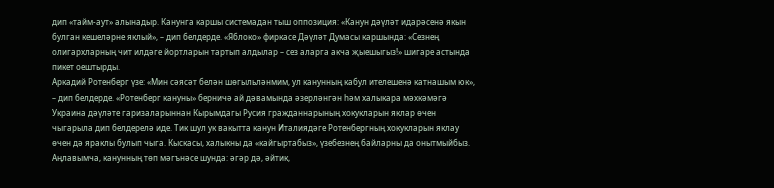дип «тайм-аут» алынадыр. Канунга каршы системадан тыш оппозиция: «Канун дәүләт идарәсенә якын булган кешеләрне яклый», – дип белдерде. «Яблоко» фиркасе Дәүләт Думасы каршында: «Сезнең олигархларның чит илдәге йортларын тартып алдылар – сез аларга акча җыешыгыз!» шигаре астында пикет оештырды.
Аркадий Ротенберг үзе: «Мин сәясәт белән шөгыльләнмим, ул канунның кабул ителешенә катнашым юк», – дип белдерде. «Ротенберг кануны» берничә ай дәвамында әзерләнгән һәм халыкара мәхкәмәгә Украина дәүләте гаризаларыннан Кырымдагы Русия гражданнарының хокукларын яклар өчен чыгарыла дип белдерелә иде. Тик шул ук вакытта канун Италиядәге Ротенбергның хокукларын яклау өчен дә яраклы булып чыга. Кыскасы, халыкны да «кайгыртабыз», үзебезнең байларны да онытмыйбыз.
Аңлавымча, канунның төп мәгънәсе шунда: әгәр дә, әйтик,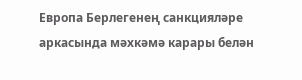Европа Берлегенең санкцияләре аркасында мәхкәмә карары белән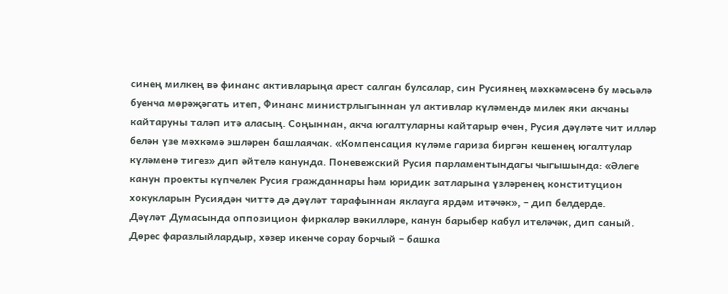синең милкең вә финанс активларыңа арест салган булсалар, син Русиянең мәхкәмәсенә бу мәсьәлә буенча мөрәҗәгать итеп, Финанс министрлыгыннан ул активлар күләмендә милек яки акчаны кайтаруны таләп итә аласың. Соңыннан, акча югалтуларны кайтарыр өчен, Русия дәүләте чит илләр белән үзе мәхкәмә эшләрен башлаячак. «Компенсация күләме гариза биргән кешенең югалтулар күләменә тигез» дип әйтелә канунда. Поневежский Русия парламентындагы чыгышында: «Әлеге канун проекты күпчелек Русия гражданнары һәм юридик затларына үзләренең конституцион хокукларын Русиядән читтә дә дәүләт тарафыннан яклауга ярдәм итәчәк», – дип белдерде.
Дәүләт Думасында оппозицион фиркаләр вәкилләре, канун барыбер кабул ителәчәк, дип саный. Дөрес фаразлыйлардыр, хәзер икенче сорау борчый – башка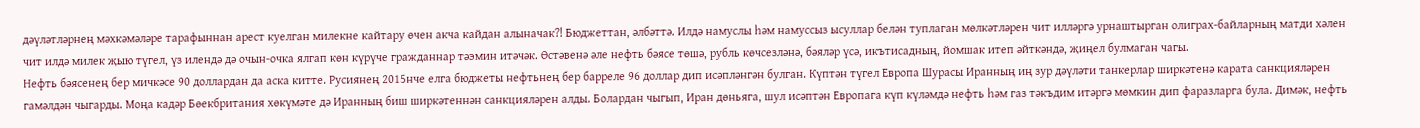дәүләтләрнең мәхкәмәләре тарафыннан арест куелган милекне кайтару өчен акча кайдан алыначак?! Бюджеттан, әлбәттә. Илдә намуслы һәм намуссыз ысуллар белән туплаган мөлкәтләрен чит илләргә урнаштырган олиграх-байларның матди хәлен чит илдә милек җыю түгел, үз илендә дә очын-очка ялгап көн күрүче гражданнар тәэмин итәчәк. Өстәвенә әле нефть бәясе төшә, рубль көчсезләнә, бәяләр үсә, икътисадның, йомшак итеп әйткәндә, җиңел булмаган чагы.
Нефть бәясенең бер мичкәсе 90 доллардан да аска китте. Русиянең 2015нче елга бюджеты нефтьнең бер барреле 96 доллар дип исәпләнгән булган. Күптән түгел Европа Шурасы Иранның иң зур дәүләти танкерлар ширкәтенә карата санкцияләрен гамәлдән чыгарды. Моңа кадәр Бөекбритания хөкүмәте дә Иранның биш ширкәтеннән санкцияләрен алды. Болардан чыгып, Иран дөньяга, шул исәптән Европага күп күләмдә нефть һәм газ тәкъдим итәргә мөмкин дип фаразларга була. Димәк, нефть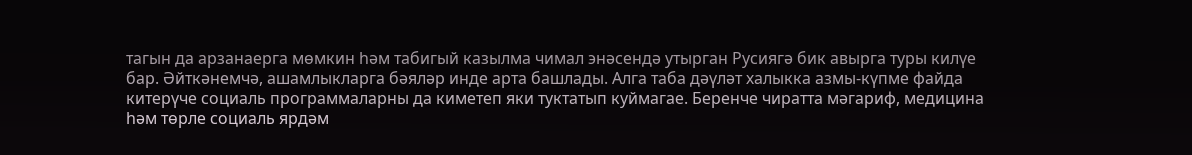тагын да арзанаерга мөмкин һәм табигый казылма чимал энәсендә утырган Русиягә бик авырга туры килүе бар. Әйткәнемчә, ашамлыкларга бәяләр инде арта башлады. Алга таба дәүләт халыкка азмы-күпме файда китерүче социаль программаларны да киметеп яки туктатып куймагае. Беренче чиратта мәгариф, медицина һәм төрле социаль ярдәм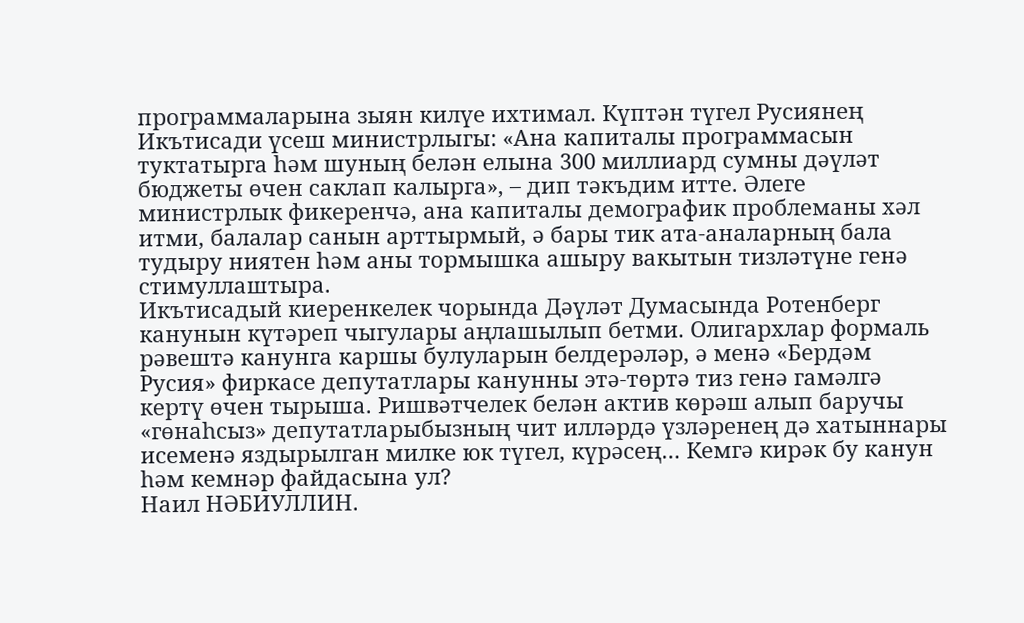программаларына зыян килүе ихтимал. Күптән түгел Русиянең Икътисади үсеш министрлыгы: «Ана капиталы программасын туктатырга һәм шуның белән елына 300 миллиард сумны дәүләт бюджеты өчен саклап калырга», – дип тәкъдим итте. Әлеге министрлык фикеренчә, ана капиталы демографик проблеманы хәл итми, балалар санын арттырмый, ә бары тик ата-аналарның бала тудыру ниятен һәм аны тормышка ашыру вакытын тизләтүне генә стимуллаштыра.
Икътисадый киеренкелек чорында Дәүләт Думасында Ротенберг канунын күтәреп чыгулары аңлашылып бетми. Олигархлар формаль рәвештә канунга каршы булуларын белдерәләр, ә менә «Бердәм Русия» фиркасе депутатлары канунны этә-төртә тиз генә гамәлгә кертү өчен тырыша. Ришвәтчелек белән актив көрәш алып баручы «гөнаһсыз» депутатларыбызның чит илләрдә үзләренең дә хатыннары исеменә яздырылган милке юк түгел, күрәсең… Кемгә кирәк бу канун һәм кемнәр файдасына ул?
Наил НӘБИУЛЛИН.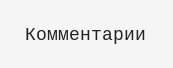Комментарии